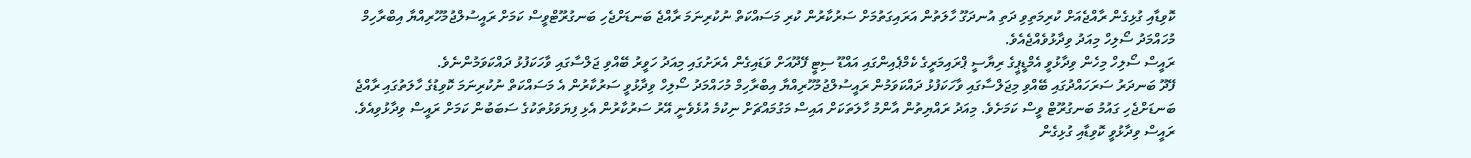ކޮވިޑާއި ގުޅިގެން ރާއްޖެއަށް ކުރިމަތިވި ދަތި އުނދަގޫ ހާލަތުން އަރައިގަތުމަށް ސަރުކާރުން ކުރި މަސައްކަތް ނުކުރިނަމަ ރާއްޖެ ބަނޑަށްޖެހި ބަނގުރޫޓްވީސް ކަމަށް ރައީސުލްޖުމުހޫރިއްޔާ އިބްރާހިމް މުހައްމަދު ސޯލިހް މިއަދު ވިދާޅުވެއްޖެއެވެ.
ރައީސް ސޯލިހް މިހެން ވިދާޅުވީ އެމްޑީޕީގެ ރިޔާސީ ޕްރައިމަރީގެ ކެމްޕެއިންގައި އައްޑޫ ސިޓީ ފޭދޫއަށް ވަޑައިގެން އެރަށުގައި މިއަދު ހަވީރު ބޭއްވި ޖަލްސާގައި ވާހަކަފުޅު ދައްކަވަމުންނެވެ.
ފޭދޫ ބަނދަރު ސަރަހައްދުގައި ބޭއްވި މިޖަލްސާގައި ވާހަކަފުޅު ދައްކަވަމުން ރައީސުލްޖުމުހޫރިއްޔާ އިބްރާހިމް މުހައްމަދު ސޯލިހް ވިދާޅުވީ ސަރުކާރުން އެ މަސައްކަތް ނުކުރިނަމަ ކޮވިޑުގެ ހާލަތުގައި ރާއްޖެ ބަނޑަށްޖެހި ގައުމު ބަނގުރޫޓް ވީސް ކަމަށެވެ. މިއަދު ރައްޔިތުން އާންމު ހާލަތަކަށް އައިސް މަގުމައްޗަށް ނިކުމެ އުޅެވެނީ އޭރު ސަރުކާރުން އެޅި ފިޔަވަޅުތަކުގެ ސަބަބުން ކަމަށް ރައީސް ވިދާޅުވިއެވެ.
ރައީސް ވިދާޅުވީ ކޮވިޑާއި ގުޅިގެން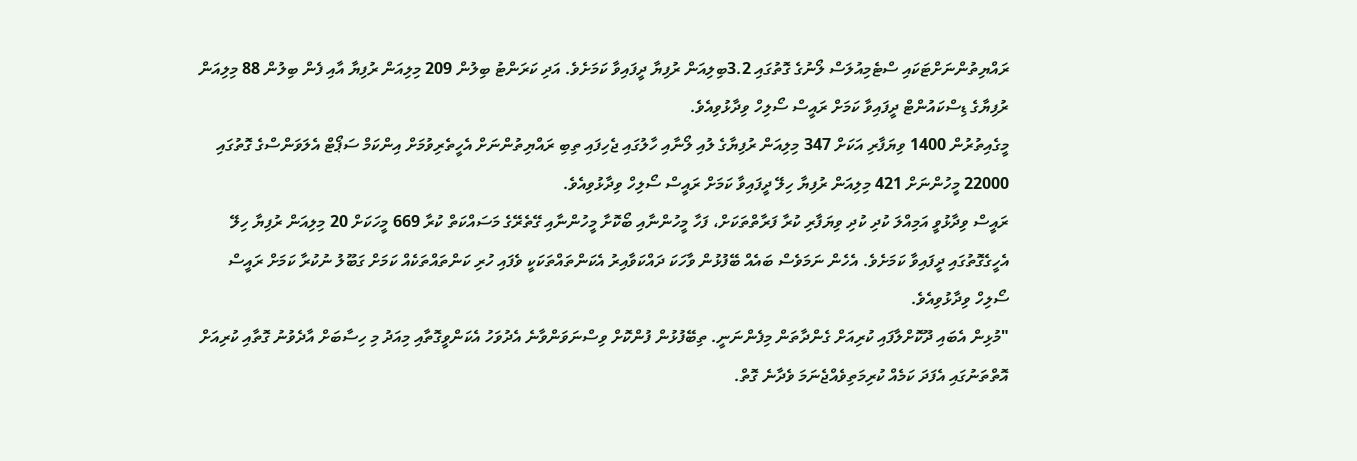ރައްޔިތުންނަށްޓަކައި ސްޓެމިއުލަސް ލޯނުގެ ގޮތުގައި 3.2ބިލިއަން ރުފިޔާ ދީފައިވާ ކަމަށެވެ. އަދި ކަރަންޓު ބިލުން 209 މިލިއަން ރުފިޔާ އާއި ފެން ބިލުން 88 މިލިއަން ރުފިޔާގެ ޑިސްކައުންޓް ދީފައިވާ ކަމަށް ރައީސް ސޯލިހް ވިދާޅުވިއެވެ.
މީގެއިތުރުން 1400 ވިޔަފާރި އަކަށް 347 މިލިއަން ރުފިޔާގެ ލުއި ލޯނާއި ހާލުގައި ޖެހިފައި ތިބި ރައްޔިތުންނަށް އެހީތެރިވުމަށް އިންކަމް ސަޕޯޓް އެލަވަންސްގެ ގޮތުގައި 22000 މީހުންނަށް 421 މިލިއަން ރުފިޔާ ހިލޭ ދީފައިވާ ކަމަށް ރައީސް ސޯލިހް ވިދާޅުވިއެވެ.
ރައީސް ވިދާޅުވީ އަމިއްލަ ކުދި ކުދި ވިޔަފާރި ކުރާ ފަރާތްތަކަށް، ފަހާ މީހުންނާއި ބޯކޮށާ މީހުންނާއި ގޭތެރޭގެ މަސައްކަތް ކުރާ 669 މީހަކަށް 20 މިލިއަން ރުފިޔާ ހިލޭ އެހީގެގޮތުގައި ދީފައިވާ ކަމަށެވެ. އެހެން ނަމަވެސް ބައެއް ބޭފުޅުން ވާހަކަ ދައްކަވާއިރު އެކަންތައްތަކަކީ ވެފައި ހުރި ކަންތައްތަކެއް ކަމަށް ގަބޫލު ނުކުރާ ކަމަށް ރައީސް ސޯލިހް ވިދާޅުވިއެވެ.
"މުޅިން އެބައި ދޫކޮށްލާފައި ކުރިއަށް ގެންދާތަން މިފެންނަނީ. ތިބޭފުޅުން ފުންކޮށް ވިސްނަވަންވާނެ އެދުވަހު އެކަންވީގޮތާއި މިއަދު މި ހިސާބަށް އާދެވުނު ގޮތާއި ކުރިއަށް އޮތްތަނުގައި އެފަދަ ކަމެއް ކުރިމަތިވެއްޖެނަމަ ވެދާނެ ގޮތް.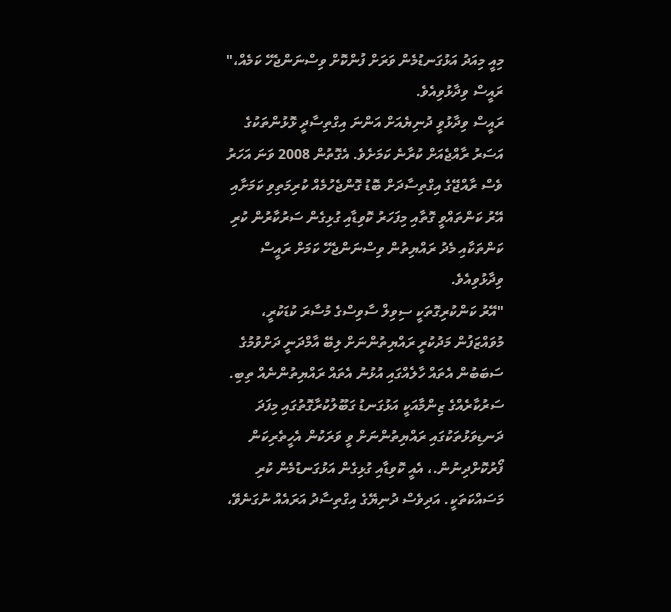މިއީ މިއަދު އަޅުގަނޑުމެން ވަރަށް ފުންކޮށް ވިސްނަންޖެހޭ ކަމެއް،" ރައީސް ވިދާޅުވިއެވެ.
ރައީސް ވިދާޅުވީ ދުނިޔެއަށް އަންނަ އިގްތިސާދީ ޅޮޅުންތަކުގެ އަސަރު ރާއްޖެއަށް ކުރާނެ ކަމަށެވެ. އެގޮތުން 2008 ވަނަ އަހަރު ވެސް ރާއްޖޭގެ އިގްތިސާދަށް ބޮޑު ގޮންޖެހުމެއް ކުރިމަތިވި ކަމަށާއި އޭރު ކަންތައްވީ ގޮތާއި މިފަހަރު ކޮވިޑާއި ގުޅިގެން ސަރުކާރުން ކުރި ކަންތަކާއި މެދު ރައްޔިތުން ވިސްނަންޖެހޭ ކަމަށް ރައީސް ވިދާޅުވިއެވެ.
"އޭރު ކަންކުރިގޮތަކީ ސިވިލް ސާވިސްގެ މުސާރަ ކުޑަކުރީ، މުވައްޒަފުން މަދުކުރީ ރައްޔިތުންނަށް ލިބޭ އާމްދަނީ ދަށްވުމުގެ ސަބަބުން އެތައް ހާލެއްގައި އުޅުނު އެތައް ރައްޔިތުންނެއް ތިބި. ސަރުކާރެއްގެ ޒިންމާއަކީ އަޅުގަނޑު ގަބޫލުކުރާގޮތުގައި މިފަދަ ދަނޑިވަޅުތަކުގައި ރައްޔިތުންނަށް ވީ ވަރަކުން އެހީތެރިކަން ފޯރުކޮށްދިނުން.، އެއީ ކޮވިޑާއި ގުޅިގެން އަޅުގަނޑުމެން ކުރި މަސައްކަތަކީ. އަދިވެސް ދުނިޔޭގެ އިގްތިސާދު އަރައެއް ނުގަނެވޭ،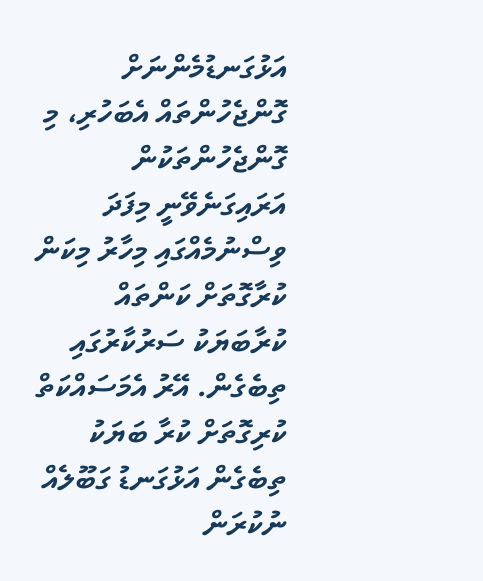އަޅުގަނޑުމެންނަށް ގޮންޖެހުންތައް އެބަހުރި، މި ގޮންޖެހުންތަކުން އަރައިގަނެވޭނީ މިފަދަ ވިސްނުމެއްގައި މިހާރު މިކަން ކުރާގޮތަށް ކަންތައް ކުރާބަޔަކު ސަރުކާރުގައި ތިބެގެން. އޭރު އެމަސައްކަތް ކުރިގޮތަށް ކުރާ ބަޔަކު ތިބެގެން އަޅުގަނޑު ގަބޫލެއް ނުކުރަން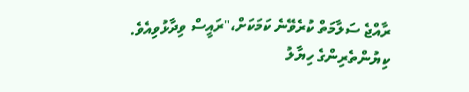ރާއްޖެ ސަލާމަތް ކުރެވޭނެ ކަމަކަށް،"ރައީސް ވިދާޅުވިއެވެ.
ކިޔުންތެރިންގެ ހިޔާލު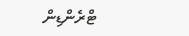ޓްރެންޑިން